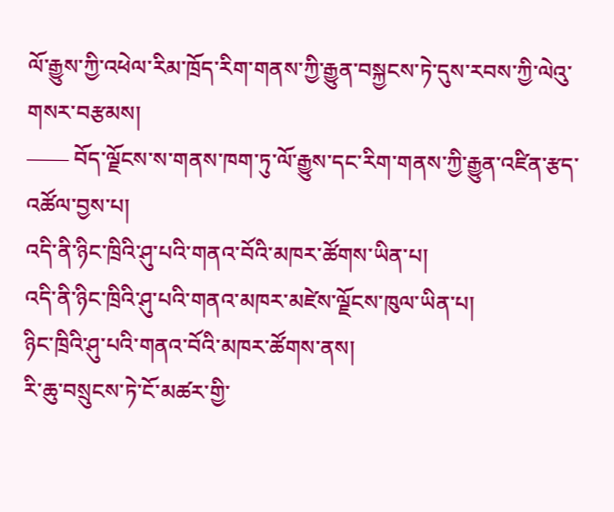ལོ་རྒྱུས་ཀྱི་འཕེལ་རིམ་ཁྲོད་རིག་གནས་ཀྱི་རྒྱུན་བསྐྱངས་ཏེ་དུས་རབས་ཀྱི་ལེའུ་གསར་བརྩམས།
—— བོད་ལྗོངས་ས་གནས་ཁག་ཏུ་ལོ་རྒྱུས་དང་རིག་གནས་ཀྱི་རྒྱུན་འཛིན་རྩད་འཚོལ་བྱས་པ།
འདི་ནི་ཉིང་ཁྲིའི་ཤུ་པའི་གནའ་བོའི་མཁར་ཚོགས་ཡིན་པ།
འདི་ནི་ཉིང་ཁྲིའི་ཤུ་པའི་གནའ་མཁར་མཛེས་ལྗོངས་ཁུལ་ཡིན་པ།
ཉིང་ཁྲིའི་ཤུ་པའི་གནའ་བོའི་མཁར་ཚོགས་ནས།
རི་ཆུ་བསྲུངས་ཏེ་ངོ་མཚར་གྱི་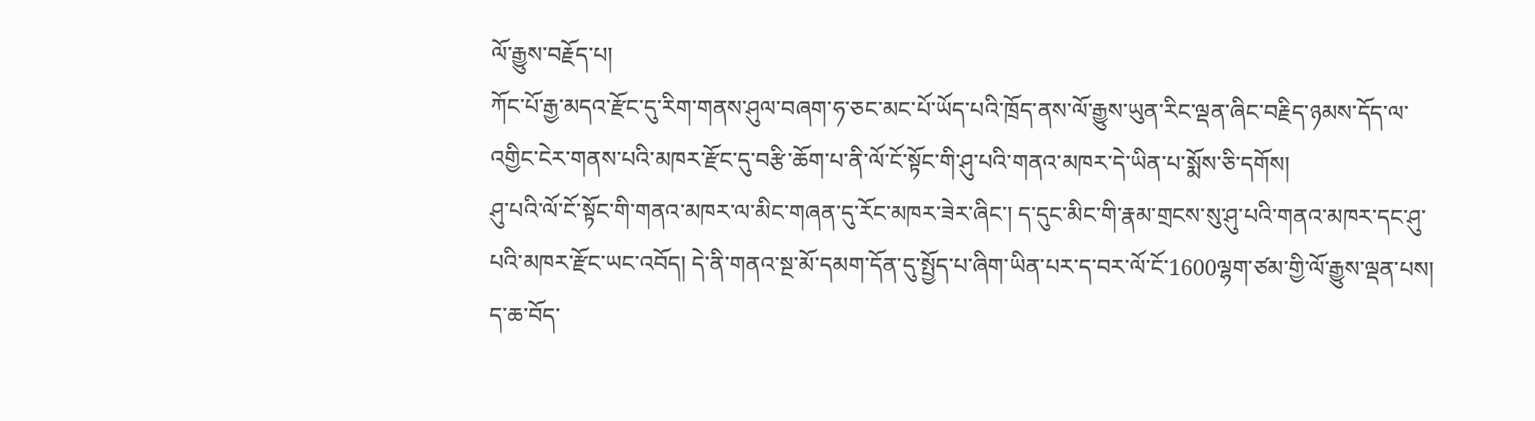ལོ་རྒྱུས་བརྗོད་པ།
ཀོང་པོ་རྒྱ་མདའ་རྫོང་དུ་རིག་གནས་ཤུལ་བཞག་ཧ་ཅང་མང་པོ་ཡོད་པའི་ཁྲོད་ནས་ལོ་རྒྱུས་ཡུན་རིང་ལྡན་ཞིང་བརྗིད་ཉམས་དོད་ལ་འགྱིང་ངེར་གནས་པའི་མཁར་རྫོང་དུ་བརྩི་ཆོག་པ་ནི་ལོ་ངོ་སྟོང་གི་ཤུ་པའི་གནའ་མཁར་དེ་ཡིན་པ་སྨོས་ཅི་དགོས།
ཤུ་པའི་ལོ་ངོ་སྟོང་གི་གནའ་མཁར་ལ་མིང་གཞན་དུ་རོང་མཁར་ཟེར་ཞིང་། ད་དུང་མིང་གི་རྣམ་གྲངས་སུ་ཤུ་པའི་གནའ་མཁར་དང་ཤུ་པའི་མཁར་རྫོང་ཡང་འབོད། དེ་ནི་གནའ་སྔ་མོ་དམག་དོན་དུ་སྤྱོད་པ་ཞིག་ཡིན་པར་ད་བར་ལོ་ངོ་1600ལྷག་ཙམ་གྱི་ལོ་རྒྱུས་ལྡན་པས། ད་ཆ་བོད་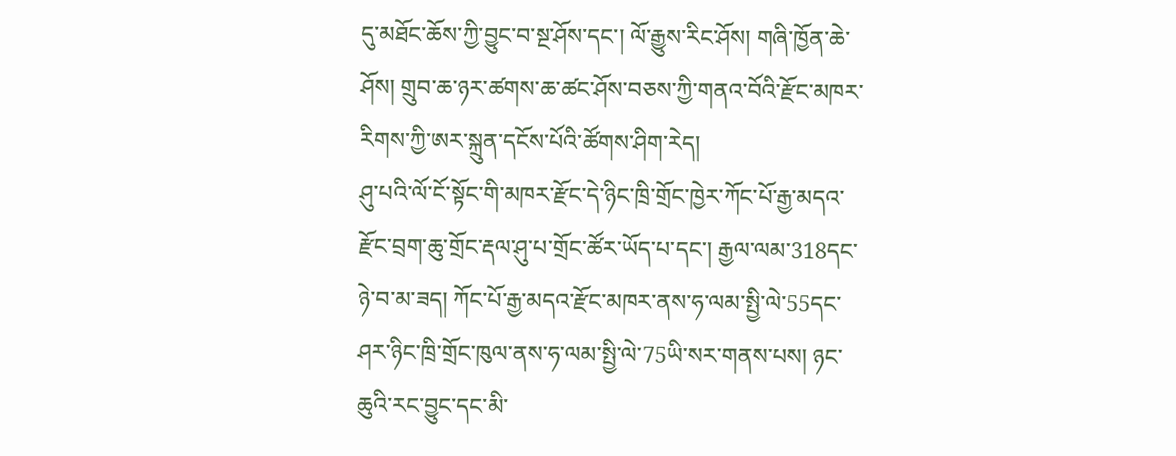དུ་མཐོང་ཆོས་ཀྱི་བྱུང་བ་སྔ་ཤོས་དང་། ལོ་རྒྱུས་རིང་ཤོས། གཞི་ཁྱོན་ཆེ་ཤོས། གྲུབ་ཆ་ཉར་ཚགས་ཆ་ཚང་ཤོས་བཅས་ཀྱི་གནའ་བོའི་རྫོང་མཁར་རིགས་ཀྱི་ཨར་སྐྲུན་དངོས་པོའི་ཚོགས་ཤིག་རེད།
ཤུ་པའི་ལོ་ངོ་སྟོང་གི་མཁར་རྫོང་དེ་ཉིང་ཁྲི་གྲོང་ཁྱེར་ཀོང་པོ་རྒྱ་མདའ་རྫོང་བྲག་ཆུ་གྲོང་རྡལ་ཤུ་པ་གྲོང་ཚོར་ཡོད་པ་དང་། རྒྱལ་ལམ་318དང་ཉེ་བ་མ་ཟད། ཀོང་པོ་རྒྱ་མདའ་རྫོང་མཁར་ནས་ཧ་ལམ་སྤྱི་ལེ་55དང་ཤར་ཉིང་ཁྲི་གྲོང་ཁུལ་ནས་ཧ་ལམ་སྤྱི་ལེ་75ཡི་སར་གནས་པས། ཉང་ཆུའི་རང་བྱུང་དང་མི་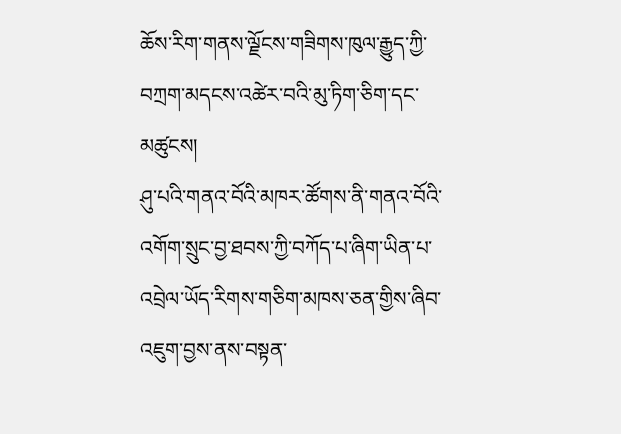ཆོས་རིག་གནས་ལྗོངས་གཟིགས་ཁུལ་རྒྱུད་ཀྱི་བཀྲག་མདངས་འཚེར་བའི་མུ་ཏིག་ཅིག་དང་མཚུངས།
ཤུ་པའི་གནའ་བོའི་མཁར་ཚོགས་ནི་གནའ་བོའི་འགོག་སྲུང་བྱ་ཐབས་ཀྱི་བཀོད་པ་ཞིག་ཡིན་པ་འབྲེལ་ཡོད་རིགས་གཅིག་མཁས་ཅན་གྱིས་ཞིབ་འཇུག་བྱས་ནས་བསྟན་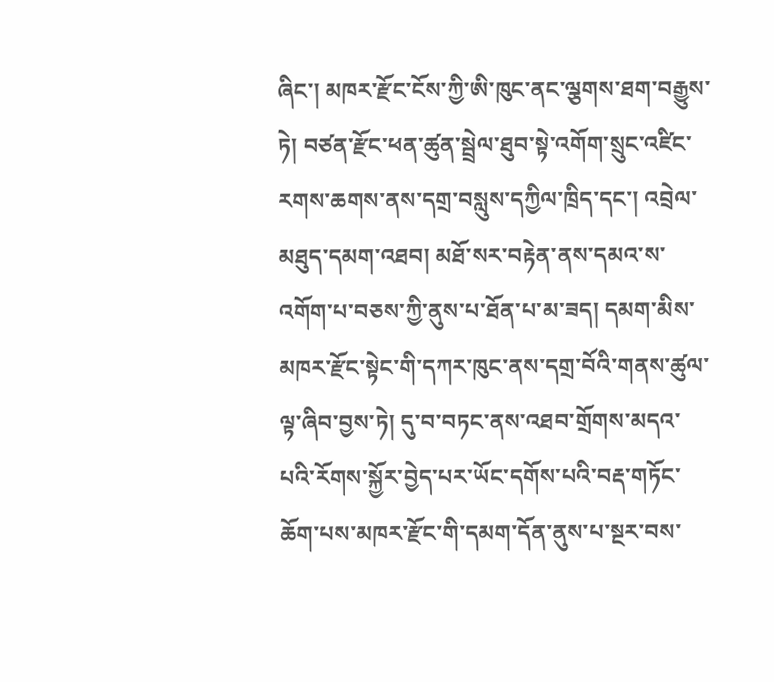ཞིང་། མཁར་རྫོང་ངོས་ཀྱི་ཨི་ཁུང་ནང་ལྕགས་ཐག་བརྒྱུས་ཏེ། བཙན་རྫོང་ཕན་ཚུན་སྦྲེལ་ཐུབ་སྟེ་འགོག་སྲུང་འཛིང་རགས་ཆགས་ནས་དགྲ་བསླུས་དཀྱིལ་ཁྲིད་དང་། འབྲེལ་མཐུད་དམག་འཐབ། མཐོ་སར་བརྟེན་ནས་དམའ་ས་འགོག་པ་བཅས་ཀྱི་ནུས་པ་ཐོན་པ་མ་ཟད། དམག་མིས་མཁར་རྫོང་སྟེང་གི་དཀར་ཁུང་ནས་དགྲ་བོའི་གནས་ཚུལ་ལྟ་ཞིབ་བྱས་ཏེ། དུ་བ་བཏང་ནས་འཐབ་གྲོགས་མདའ་པའི་རོགས་སྐྱོར་བྱེད་པར་ཡོང་དགོས་པའི་བརྡ་གཏོང་ཆོག་པས་མཁར་རྫོང་གི་དམག་དོན་ནུས་པ་སྔར་བས་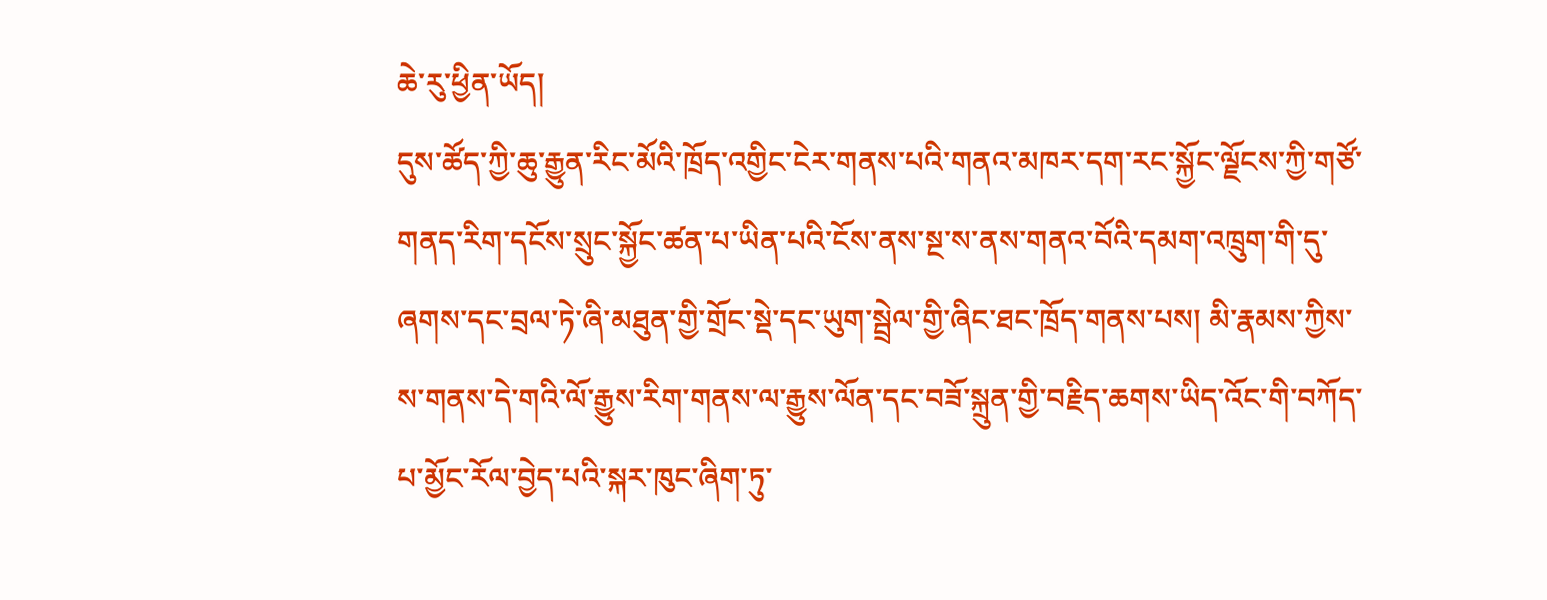ཆེ་རུ་ཕྱིན་ཡོད།
དུས་ཚོད་ཀྱི་ཆུ་རྒྱུན་རིང་མོའི་ཁྲོད་འགྱིང་ངེར་གནས་པའི་གནའ་མཁར་དག་རང་སྐྱོང་ལྗོངས་ཀྱི་གཙོ་གནད་རིག་དངོས་སྲུང་སྐྱོང་ཚན་པ་ཡིན་པའི་ངོས་ནས་སྔ་ས་ནས་གནའ་བོའི་དམག་འཁྲུག་གི་དུ་ཞགས་དང་བྲལ་ཏེ་ཞི་མཐུན་གྱི་གྲོང་སྡེ་དང་ཡུག་སྦྲེལ་གྱི་ཞིང་ཐང་ཁྲོད་གནས་པས། མི་རྣམས་ཀྱིས་ས་གནས་དེ་གའི་ལོ་རྒྱུས་རིག་གནས་ལ་རྒྱུས་ལོན་དང་བཟོ་སྐྲུན་གྱི་བརྗིད་ཆགས་ཡིད་འོང་གི་བཀོད་པ་མྱོང་རོལ་བྱེད་པའི་སྐར་ཁུང་ཞིག་ཏུ་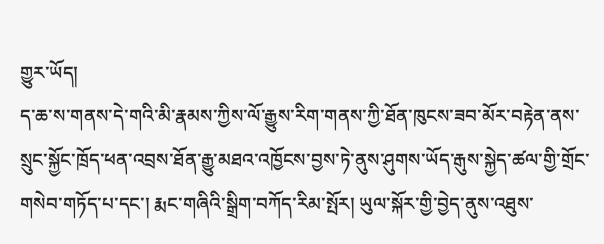གྱུར་ཡོད།
ད་ཆ་ས་གནས་དེ་གའི་མི་རྣམས་ཀྱིས་ལོ་རྒྱུས་རིག་གནས་ཀྱི་ཐོན་ཁུངས་ཟབ་མོར་བརྟེན་ནས་སྲུང་སྐྱོང་ཁྲོད་ཕན་འབྲས་ཐོན་རྒྱུ་མཐའ་འཁྱོངས་བྱས་ཏེ་ནུས་ཤུགས་ཡོད་རྒུས་སྐྱེད་ཚལ་གྱི་གྲོང་གསེབ་གཏོད་པ་དང་། རྨང་གཞིའི་སྒྲིག་བཀོད་རིམ་སྤོར། ཡུལ་སྐོར་གྱི་བྱེད་ནུས་འཐུས་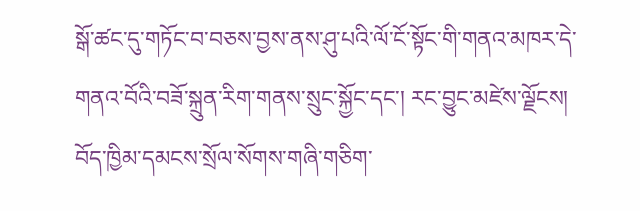སྒོ་ཚང་དུ་གཏོང་བ་བཅས་བྱས་ནས་ཤུ་པའི་ལོ་ངོ་སྟོང་གི་གནའ་མཁར་དེ་གནའ་བོའི་བཟོ་སྐྲུན་རིག་གནས་སྲུང་སྐྱོང་དང་། རང་བྱུང་མཛེས་ལྗོངས། བོད་ཁྱིམ་དམངས་སྲོལ་སོགས་གཞི་གཅིག་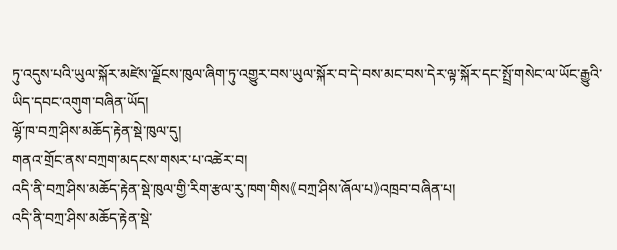ཏུ་འདུས་པའི་ཡུལ་སྐོར་མཛེས་ལྗོངས་ཁུལ་ཞིག་ཏུ་འགྱུར་བས་ཡུལ་སྐོར་བ་དེ་བས་མང་བས་དེར་ལྟ་སྐོར་དང་སྤྲོ་གསེང་ལ་ཡོང་རྒྱུའི་ཡིད་དབང་འགུག་བཞིན་ཡོད།
ལྷོ་ཁ་བཀྲ་ཤིས་མཆོད་རྟེན་སྡེ་ཁུལ་དུ།
གནའ་གྲོང་ནས་བཀྲག་མདངས་གསར་པ་འཚེར་བ།
འདི་ནི་བཀྲ་ཤིས་མཆོད་རྟེན་སྡེ་ཁུལ་གྱི་རིག་རྩལ་རུ་ཁག་གིས《བཀྲ་ཤིས་ཞོལ་པ》འཁྲབ་བཞིན་པ།
འདི་ནི་བཀྲ་ཤིས་མཆོད་རྟེན་སྡེ་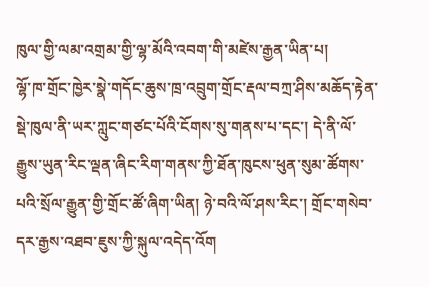ཁུལ་གྱི་ལམ་འགྲམ་གྱི་ལྷ་མོའི་འབག་གི་མཛེས་རྒྱན་ཡིན་པ།
ལྷོ་ཁ་གྲོང་ཁྱེར་སྣེ་གདོང་ཆུས་ཁྲ་འབྲུག་གྲོང་རྡལ་བཀྲ་ཤིས་མཆོད་རྟེན་སྡེ་ཁུལ་ནི་ཡར་ཀླུང་གཙང་པོའི་ངོགས་སུ་གནས་པ་དང་། དེ་ནི་ལོ་རྒྱུས་ཡུན་རིང་ལྡན་ཞིང་རིག་གནས་ཀྱི་ཐོན་ཁུངས་ཕུན་སུམ་ཚོགས་པའི་སྲོལ་རྒྱུན་གྱི་གྲོང་ཚོ་ཞིག་ཡིན། ཉེ་བའི་ལོ་ཤས་རིང་། གྲོང་གསེབ་དར་རྒྱས་འཐབ་ཇུས་ཀྱི་སྐུལ་འདེད་འོག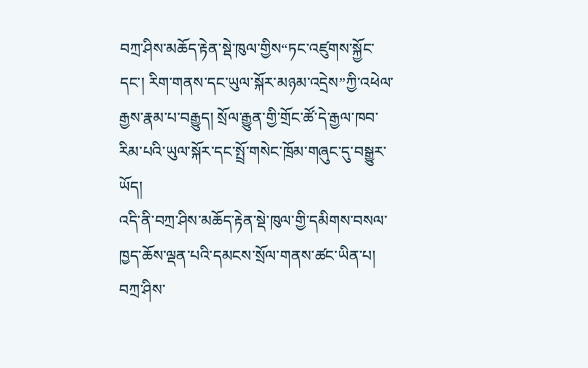བཀྲ་ཤིས་མཆོད་རྟེན་སྡེ་ཁུལ་གྱིས“ཏང་འཛུགས་སྐྱོང་དང་། རིག་གནས་དང་ཡུལ་སྐོར་མཉམ་འདྲེས”ཀྱི་འཕེལ་རྒྱས་རྣམ་པ་བརྒྱུད། སྲོལ་རྒྱུན་གྱི་གྲོང་ཚོ་དེ་རྒྱལ་ཁབ་རིམ་པའི་ཡུལ་སྐོར་དང་སྤྲོ་གསེང་ཁྲོམ་གཞུང་དུ་བསྒྱུར་ཡོད།
འདི་ནི་བཀྲ་ཤིས་མཆོད་རྟེན་སྡེ་ཁུལ་གྱི་དམིགས་བསལ་ཁྱད་ཆོས་ལྡན་པའི་དམངས་སྲོལ་གནས་ཚང་ཡིན་པ།
བཀྲ་ཤིས་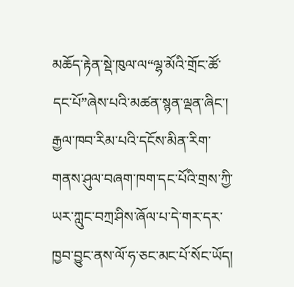མཆོད་རྟེན་སྡེ་ཁུལ་ལ“ལྷ་མོའི་གྲོང་ཚོ་དང་པོ”ཞེས་པའི་མཚན་སྙན་ལྡན་ཞིང་། རྒྱལ་ཁབ་རིམ་པའི་དངོས་མིན་རིག་གནས་ཤུལ་བཞག་ཁག་དང་པོའི་གྲས་ཀྱི་ཡར་ཀླུང་བཀྲ་ཤིས་ཞོལ་པ་དེ་གར་དར་ཁྱབ་བྱུང་ནས་ལོ་ཧ་ཅང་མང་པོ་སོང་ཡོད།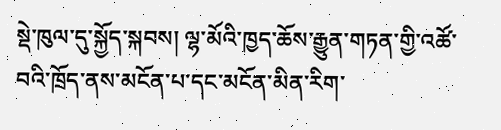སྡེ་ཁུལ་དུ་སྐྱོད་སྐབས། ལྷ་མོའི་ཁྱད་ཆོས་རྒྱུན་གཏན་གྱི་འཚོ་བའི་ཁྲོད་ནས་མངོན་པ་དང་མངོན་མིན་རིག་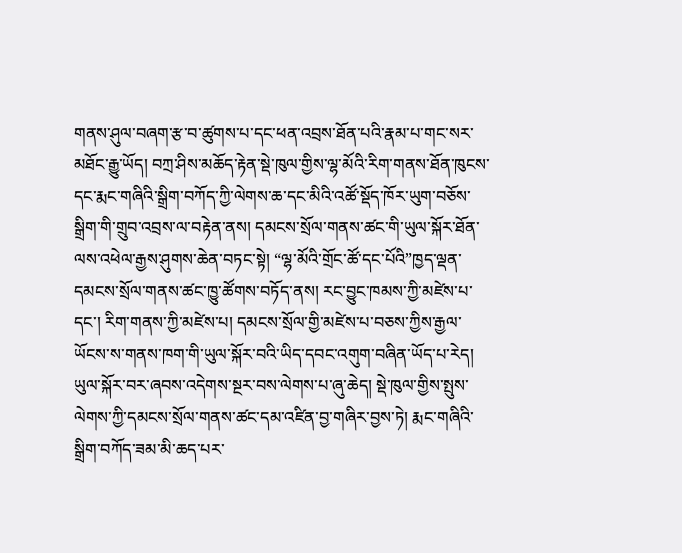གནས་ཤུལ་བཞག་རྩ་བ་ཚུགས་པ་དང་ཕན་འབྲས་ཐོན་པའི་རྣམ་པ་གང་སར་མཐོང་རྒྱུ་ཡོད། བཀྲ་ཤིས་མཆོད་རྟེན་སྡེ་ཁུལ་གྱིས་ལྷ་མོའི་རིག་གནས་ཐོན་ཁུངས་དང་རྨང་གཞིའི་སྒྲིག་བཀོད་ཀྱི་ལེགས་ཆ་དང་མིའི་འཚོ་སྡོད་ཁོར་ཡུག་བཅོས་སྒྲིག་གི་གྲུབ་འབྲས་ལ་བརྟེན་ནས། དམངས་སྲོལ་གནས་ཚང་གི་ཡུལ་སྐོར་ཐོན་ལས་འཕེལ་རྒྱས་ཤུགས་ཆེན་བཏང་སྟེ། “ལྷ་མོའི་གྲོང་ཚོ་དང་པོའི”ཁྱད་ལྡན་དམངས་སྲོལ་གནས་ཚང་ཁྱུ་ཚོགས་བཏོད་ནས། རང་བྱུང་ཁམས་ཀྱི་མཛེས་པ་དང་། རིག་གནས་ཀྱི་མཛེས་པ། དམངས་སྲོལ་གྱི་མཛེས་པ་བཅས་ཀྱིས་རྒྱལ་ཡོངས་ས་གནས་ཁག་གི་ཡུལ་སྐོར་བའི་ཡིད་དབང་འགུག་བཞིན་ཡོད་པ་རེད།
ཡུལ་སྐོར་བར་ཞབས་འདེགས་སྔར་བས་ལེགས་པ་ཞུ་ཆེད། སྡེ་ཁུལ་གྱིས་སྤུས་ལེགས་ཀྱི་དམངས་སྲོལ་གནས་ཚང་དམ་འཛིན་བྱ་གཞིར་བྱས་ཏེ། རྨང་གཞིའི་སྒྲིག་བཀོད་ཟམ་མི་ཆད་པར་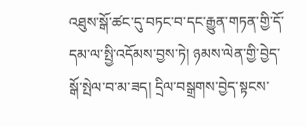འཐུས་སྒོ་ཚང་དུ་བཏང་བ་དང་རྒྱུན་གཏན་གྱི་དོ་དམ་ལ་སྤྱི་འདོམས་བྱས་ཏེ། ཉམས་ལེན་གྱི་བྱེད་སྒོ་སྤེལ་བ་མ་ཟད། དྲིལ་བསྒྲགས་བྱེད་སྟངས་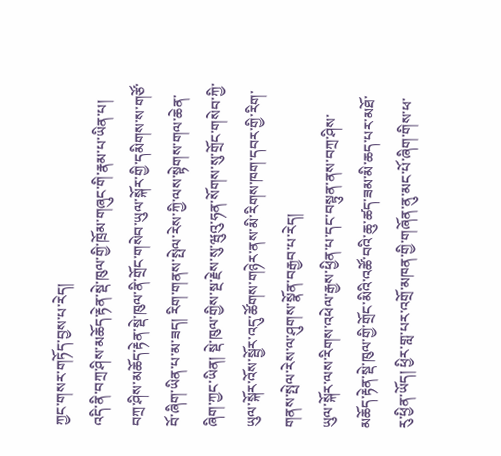ཀྱང་གསར་གཏོད་བྱས་པ་རེད།
འདི་ནི་བཀྲ་ཤིས་མཆོད་རྟེན་སྡེ་ཁུལ་གྱི་ཁྲོམ་གཞུང་གི་རྣམ་པ་ཡིན་པ།
བཀྲ་ཤིས་མཆོད་རྟེན་སྡེ་ཁུལ་ནི་གྲོང་གསེབ་ཡུལ་སྐོར་གྱི་དམིགས་ས་གཙོ་བོ་ཞིག་ཡིན་པ་མ་ཟད། རིག་གནས་སྤེལ་རེས་ཀྱི་ལས་སྟེགས་གལ་ཆེན་ཞིག་ཀྱང་ཡིན། སྡེ་ཁུལ་གྱིས་སྔ་རྗེས་སུ་ཝུའུ་ཧན་སོགས་སུ་གྲོང་གསེབ་ཀྱི་ཡུལ་སྐོར་འོས་སྦྱོར་འདུ་ཚོགས་གཉེར་ནས་མི་རིགས་ཁག་དབར་གྱི་རིག་གནས་སྤེལ་རེས་ལ་ཤུགས་སྣོན་བརྒྱབ་པ་རེད།
ཡུལ་སྐོར་ལས་རིགས་འཕེལ་རྒྱས་ཕྱིན་པ་དང་བསྟུན་ནས་བཀྲ་ཤིས་མཆོད་རྟེན་སྡེ་ཁུལ་གྱི་གྲོང་མིའི་འཚོ་བའི་ཆུ་ཚད་ཟམ་མི་ཆད་པར་མཐོ་རུ་ཕྱིན་ཡོད། ཕྱིར་གླ་པར་འགྲོ་མཁན་གྱི་གཞོན་ནུ་མང་པོ་ཞིག་གིས་ཕ་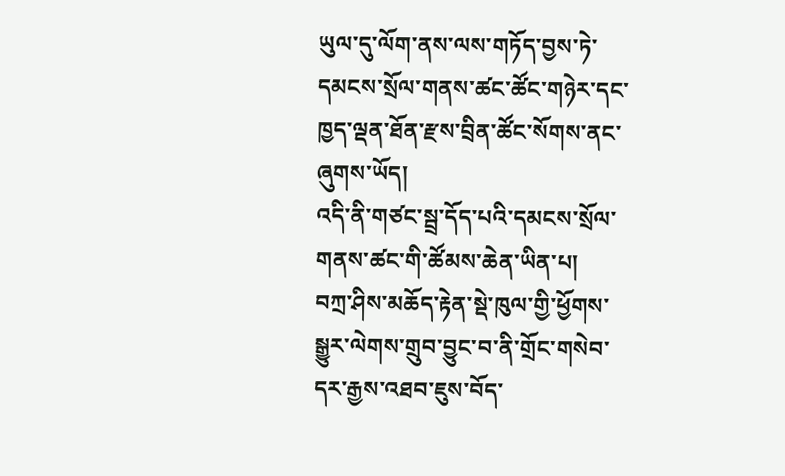ཡུལ་དུ་ལོག་ནས་ལས་གཏོད་བྱས་ཏེ་དམངས་སྲོལ་གནས་ཚང་ཚོང་གཉེར་དང་ཁྱད་ལྡན་ཐོན་རྫས་བྲིན་ཚོང་སོགས་ནང་ཞུགས་ཡོད།
འདི་ནི་གཙང་སྦྲ་དོད་པའི་དམངས་སྲོལ་གནས་ཚང་གི་ཚོམས་ཆེན་ཡིན་པ།
བཀྲ་ཤིས་མཆོད་རྟེན་སྡེ་ཁུལ་གྱི་ཕྱོགས་སྒྱུར་ལེགས་གྲུབ་བྱུང་བ་ནི་གྲོང་གསེབ་དར་རྒྱས་འཐབ་ཇུས་བོད་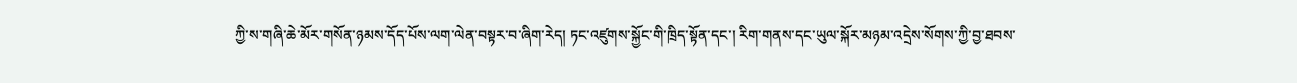ཀྱི་ས་གཞི་ཆེ་མོར་གསོན་ཉམས་དོད་པོས་ལག་ལེན་བསྟར་བ་ཞིག་རེད། ཏང་འཛུགས་སྐྱོང་གི་ཁྲིད་སྟོན་དང་། རིག་གནས་དང་ཡུལ་སྐོར་མཉམ་འདྲེས་སོགས་ཀྱི་བྱ་ཐབས་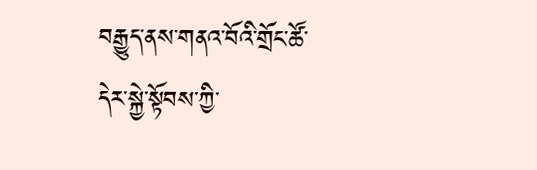བརྒྱུད་ནས་གནའ་བོའི་གྲོང་ཚོ་དེར་སྐྱེ་སྟོབས་ཀྱི་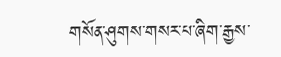གསོན་ཤུགས་གསར་པ་ཞིག་རྒྱས་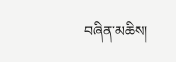བཞིན་མཆིས།